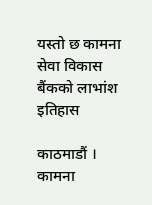यस्तो छ कामना सेवा विकास बैंकको लाभांश इतिहास

काठमाडौं । कामना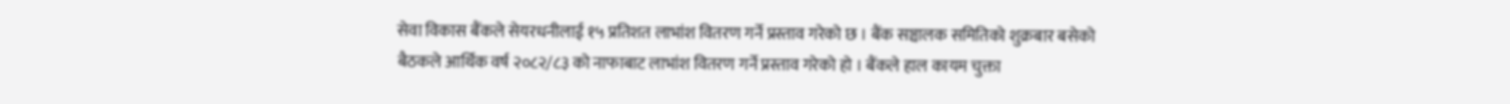सेवा विकास बैंकले सेयरधनीलाई १५ प्रतिशत लाभांश वितरण गर्ने प्रस्ताव गरेको छ । बैंक सञ्चालक समितिको शुक्रबार बसेको बैठकले आर्थिक वर्ष २०८२/८३ को नाफाबाट लाभांश वितरण गर्ने प्रस्ताव गरेको हो । बैंकले हाल कायम चुक्ता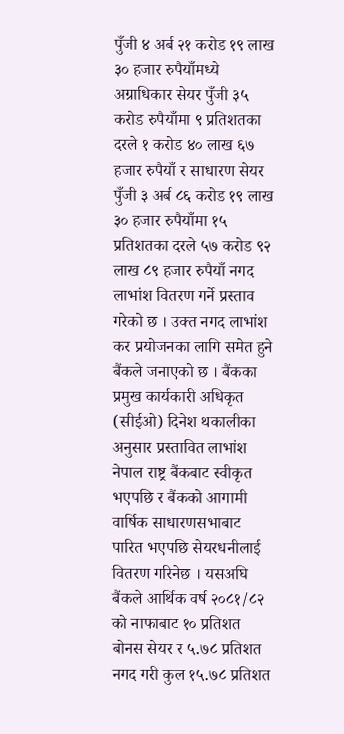पुँजी ४ अर्ब २१ करोड १९ लाख ३० हजार रुपैयाँमध्ये अग्राधिकार सेयर पुँजी ३५ करोड रुपैयाँमा ९ प्रतिशतका दरले १ करोड ४० लाख ६७ हजार रुपैयाँ र साधारण सेयर पुँजी ३ अर्ब ८६ करोड १९ लाख ३० हजार रुपैयाँमा १५ प्रतिशतका दरले ५७ करोड ९२ लाख ८९ हजार रुपैयाँ नगद लाभांश वितरण गर्ने प्रस्ताव गरेको छ । उक्त नगद लाभांश कर प्रयोजनका लागि समेत हुने बैंकले जनाएको छ । बैंकका प्रमुख कार्यकारी अधिकृत (सीईओ) दिनेश थकालीका अनुसार प्रस्तावित लाभांश नेपाल राष्ट्र बैंकबाट स्वीकृत भएपछि र बैंकको आगामी वार्षिक साधारणसभाबाट पारित भएपछि सेयरधनीलाई वितरण गरिनेछ । यसअघि बैंकले आर्थिक वर्ष २०८१/८२ को नाफाबाट १० प्रतिशत बोनस सेयर र ५.७८ प्रतिशत नगद गरी कुल १५.७८ प्रतिशत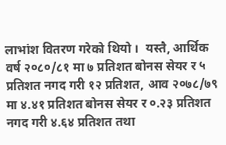लाभांश वितरण गरेको थियो ।  यस्तै, आर्थिक वर्ष २०८०/८१ मा ७ प्रतिशत बोनस सेयर र ५ प्रतिशत नगद गरी १२ प्रतिशत, आव २०७८/७९ मा ४.४१ प्रतिशत बोनस सेयर र ०.२३ प्रतिशत नगद गरी ४.६४ प्रतिशत तथा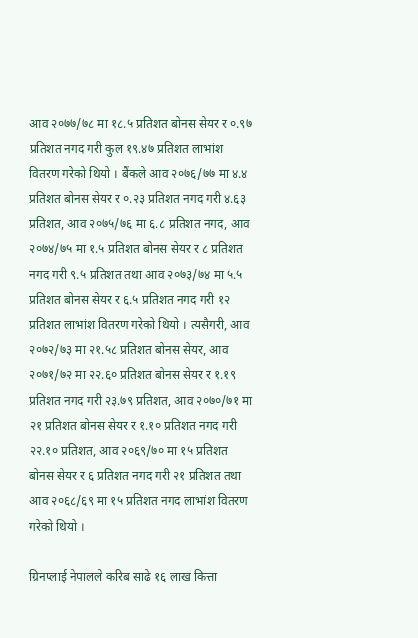आव २०७७/७८ मा १८.५ प्रतिशत बोनस सेयर र ०.९७ प्रतिशत नगद गरी कुल १९.४७ प्रतिशत लाभांश वितरण गरेको थियो । बैंकले आव २०७६/७७ मा ४.४ प्रतिशत बोनस सेयर र ०.२३ प्रतिशत नगद गरी ४.६३ प्रतिशत, आव २०७५/७६ मा ६.८ प्रतिशत नगद, आव २०७४/७५ मा १.५ प्रतिशत बोनस सेयर र ८ प्रतिशत नगद गरी ९.५ प्रतिशत तथा आव २०७३/७४ मा ५.५ प्रतिशत बोनस सेयर र ६.५ प्रतिशत नगद गरी १२ प्रतिशत लाभांश वितरण गरेको थियो । त्यसैगरी, आव २०७२/७३ मा २१.५८ प्रतिशत बोनस सेयर, आव २०७१/७२ मा २२.६० प्रतिशत बोनस सेयर र १.१९ प्रतिशत नगद गरी २३.७९ प्रतिशत, आव २०७०/७१ मा २१ प्रतिशत बोनस सेयर र १.१० प्रतिशत नगद गरी २२.१० प्रतिशत, आव २०६९/७० मा १५ प्रतिशत बोनस सेयर र ६ प्रतिशत नगद गरी २१ प्रतिशत तथा आव २०६८/६९ मा १५ प्रतिशत नगद लाभांश वितरण गरेको थियो ।

ग्रिनप्लाई नेपालले करिब साढे १६ लाख कित्ता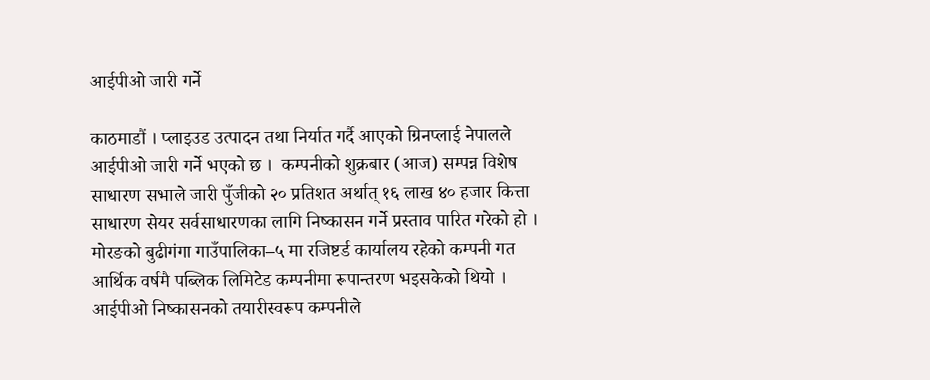आईपीओ जारी गर्ने

काठमाडौं । प्लाइउड उत्पादन तथा निर्यात गर्दै आएको ग्रिनप्लाई नेपालले आईपीओ जारी गर्ने भएको छ ।  कम्पनीको शुक्रबार (आज) सम्पन्न विशेष साधारण सभाले जारी पुँजीको २० प्रतिशत अर्थात् १६ लाख ४० हजार कित्ता साधारण सेयर सर्वसाधारणका लागि निष्कासन गर्ने प्रस्ताव पारित गरेको हो । मोरङको बुढीगंगा गाउँपालिका–५ मा रजिष्टर्ड कार्यालय रहेको कम्पनी गत आर्थिक वर्षमै पब्लिक लिमिटेड कम्पनीमा रूपान्तरण भइसकेको थियो ।  आईपीओ निष्कासनको तयारीस्वरूप कम्पनीले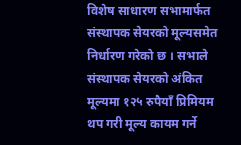विशेष साधारण सभामार्फत संस्थापक सेयरको मूल्यसमेत निर्धारण गरेको छ । सभाले संस्थापक सेयरको अंकित मूल्यमा १२५ रुपैयाँ प्रिमियम थप गरी मूल्य कायम गर्ने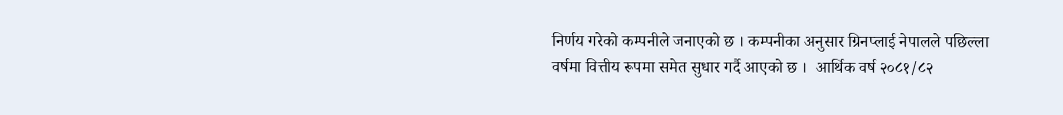निर्णय गरेको कम्पनीले जनाएको छ । कम्पनीका अनुसार ग्रिनप्लाई नेपालले पछिल्ला वर्षमा वित्तीय रूपमा समेत सुधार गर्दै आएको छ ।  आर्थिक वर्ष २०८१/८२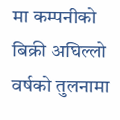मा कम्पनीको बिक्री अघिल्लो वर्षको तुलनामा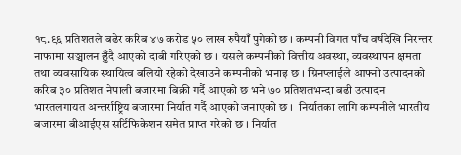१८.९६ प्रतिशतले बढेर करिब ४७ करोड ५० लाख रुपैयाँ पुगेको छ । कम्पनी विगत पाँच वर्षदेखि निरन्तर नाफामा सञ्चालन हुँदै आएको दाबी गरिएको छ । यसले कम्पनीको वित्तीय अवस्था, व्यवस्थापन क्षमता तथा व्यवसायिक स्थायित्व बलियो रहेको देखाउने कम्पनीको भनाइ छ । ग्रिनप्लाईले आफ्नो उत्पादनको करिब ३० प्रतिशत नेपाली बजारमा बिक्री गर्दै आएको छ भने ७० प्रतिशतभन्दा बढी उत्पादन भारतलगायत अन्तर्राष्ट्रिय बजारमा निर्यात गर्दै आएको जनाएको छ ।  निर्यातका लागि कम्पनीले भारतीय बजारमा बीआईएस सर्टिफिकेशन समेत प्राप्त गरेको छ । निर्यात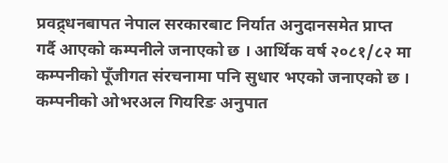प्रवद्र्धनबापत नेपाल सरकारबाट निर्यात अनुदानसमेत प्राप्त गर्दै आएको कम्पनीले जनाएको छ । आर्थिक वर्ष २०८१/८२ मा कम्पनीको पूँजीगत संरचनामा पनि सुधार भएको जनाएको छ । कम्पनीको ओभरअल गियरिङ अनुपात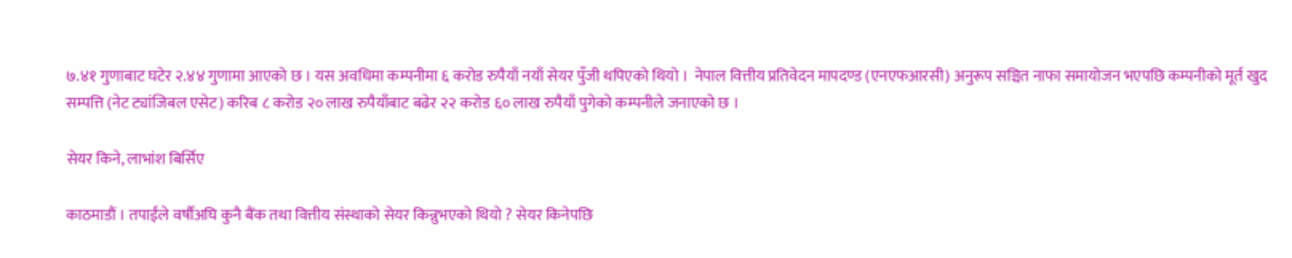७.४१ गुणाबाट घटेर २.४४ गुणामा आएको छ । यस अवधिमा कम्पनीमा ६ करोड रुपैयाँ नयाँ सेयर पुँजी थपिएको थियो ।  नेपाल वित्तीय प्रतिवेदन मापदण्ड (एनएफआरसी) अनुरूप सञ्चित नाफा समायोजन भएपछि कम्पनीको मूर्त खुद सम्पत्ति (नेट ट्यांजिबल एसेट) करिब ८ करोड २० लाख रुपैयाँबाट बढेर २२ करोड ६० लाख रुपैयाँ पुगेको कम्पनीले जनाएको छ ।

सेयर किने, लाभांश बिर्सिए

काठमाडौं । तपाईंले वर्षौंअघि कुनै बैंक तथा वित्तीय संस्थाको सेयर किन्नुभएको थियो ? सेयर किनेपछि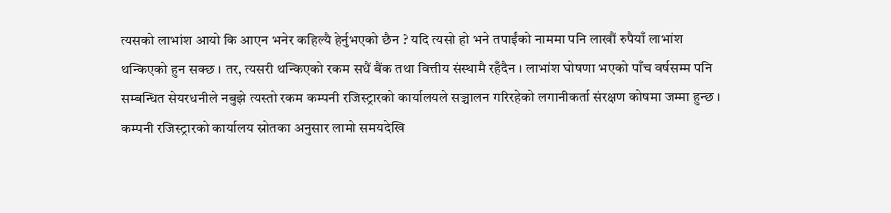त्यसको लाभांश आयो कि आएन भनेर कहिल्यै हेर्नुभएको छैन ? यदि त्यसो हो भने तपाईंको नाममा पनि लाखौं रुपैयाँ लाभांश थन्किएको हुन सक्छ । तर, त्यसरी थन्किएको रकम सधैं बैंक तथा वित्तीय संस्थामै रहँदैन । लाभांश घोषणा भएको पाँच वर्षसम्म पनि सम्बन्धित सेयरधनीले नबुझे त्यस्तो रकम कम्पनी रजिस्ट्रारको कार्यालयले सञ्चालन गरिरहेको लगानीकर्ता संरक्षण कोषमा जम्मा हुन्छ । कम्पनी रजिस्ट्रारको कार्यालय स्रोतका अनुसार लामो समयदेखि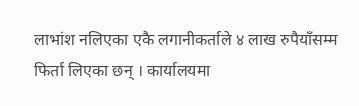लाभांश नलिएका एकै लगानीकर्ताले ४ लाख रुपैयाँसम्म फिर्ता लिएका छन् । कार्यालयमा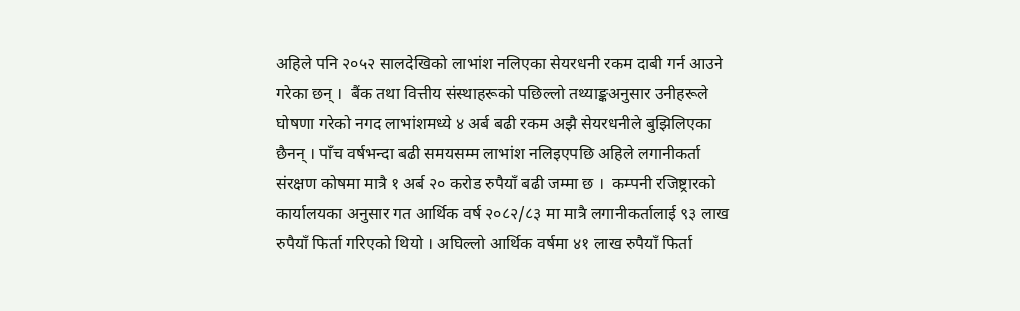अहिले पनि २०५२ सालदेखिको लाभांश नलिएका सेयरधनी रकम दाबी गर्न आउने गरेका छन् ।  बैंक तथा वित्तीय संस्थाहरूको पछिल्लो तथ्याङ्कअनुसार उनीहरूले घोषणा गरेको नगद लाभांशमध्ये ४ अर्ब बढी रकम अझै सेयरधनीले बुझिलिएका छैनन् । पाँच वर्षभन्दा बढी समयसम्म लाभांश नलिइएपछि अहिले लगानीकर्ता संरक्षण कोषमा मात्रै १ अर्ब २० करोड रुपैयाँ बढी जम्मा छ ।  कम्पनी रजिष्ट्रारको कार्यालयका अनुसार गत आर्थिक वर्ष २०८२/८३ मा मात्रै लगानीकर्तालाई ९३ लाख रुपैयाँ फिर्ता गरिएको थियो । अघिल्लो आर्थिक वर्षमा ४१ लाख रुपैयाँ फिर्ता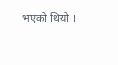भएको थियो ।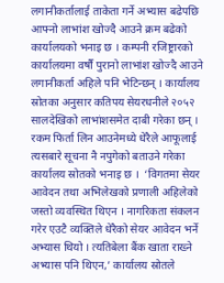लगानीकर्तालाई ताकेता गर्ने अभ्यास बढेपछि आफ्नो लाभांश खोज्दै आउने क्रम बढेको कार्यालयको भनाइ छ । कम्पनी रजिष्ट्रारको कार्यालयमा वर्षौं पुरानो लाभांश खोज्दै आउने लगानीकर्ता अहिले पनि भेटिन्छन् । कार्यालय स्रोतका अनुसार कतिपय सेयरधनीले २०५२ सालदेखिको लाभांशसमेत दाबी गरेका छन् । रकम फिर्ता लिन आउनेमध्ये धेरैले आफूलाई त्यसबारे सूचना नै नपुगेको बताउने गरेका कार्यालय स्रोतको भनाइ छ ।  ‘विगतमा सेयर आवेदन तथा अभिलेखको प्रणाली अहिलेको जस्तो व्यवस्थित थिएन । नागरिकता संकलन गरेर एउटै व्यक्तिले धेरैको सेयर आवेदन भर्ने अभ्यास थियो । त्यतिबेला बैंक खाता राख्ने अभ्यास पनि थिएन,’ कार्यालय स्रोतले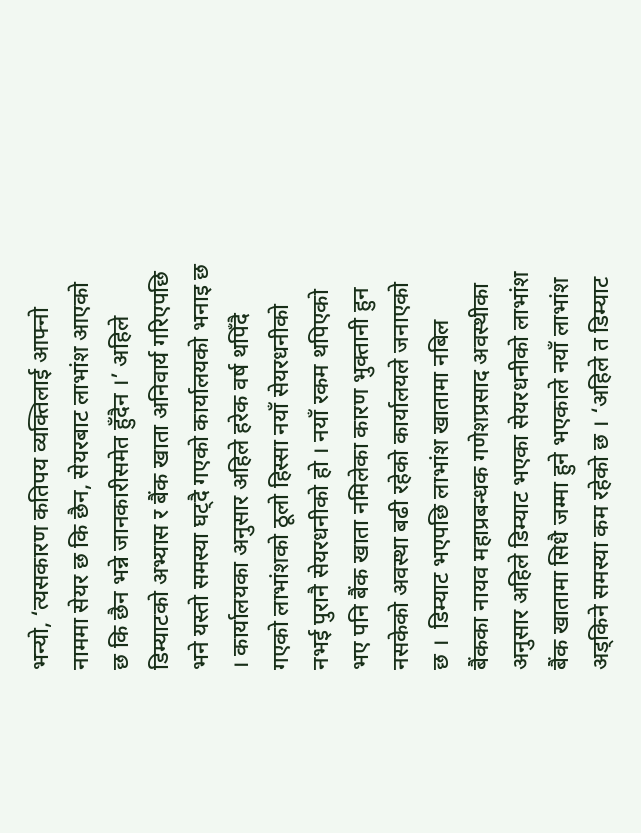भन्यो, ‘त्यसकारण कतिपय व्यक्तिलाई आफ्नो नाममा सेयर छ कि छैन, सेयरबाट लाभांश आएको छ कि छैन भन्ने जानकारीसमेत हुँदैन ।’ अहिले डिम्याटको अभ्यास र बैंक खाता अनिवार्य गरिएपछि भने यस्तो समस्या घट्दै गएको कार्यालयको भनाइ छ । कार्यालयका अनुसार अहिले हरेक वर्ष थपिँदै गएको लाभांशको ठूलो हिस्सा नयाँ सेयरधनीको नभई पुरानै सेयरधनीको हो । नयाँ रकम थपिएको भए पनि बैंक खाता नमिलेका कारण भुक्तानी हुन नसकेको अवस्था बढी रहेको कार्यालयले जनाएको छ ।  डिम्याट भएपछि लाभांश खातामा नबिल बैंकका नायव महाप्रबन्धक गणेशप्रसाद अवस्थीका अनुसार अहिले डिम्याट भएका सेयरधनीको लाभांश बैंक खातामा सिधै जम्मा हुने भएकाले नयाँ लाभांश अड्किने समस्या कम रहेको छ । ‘अहिले त डिम्याट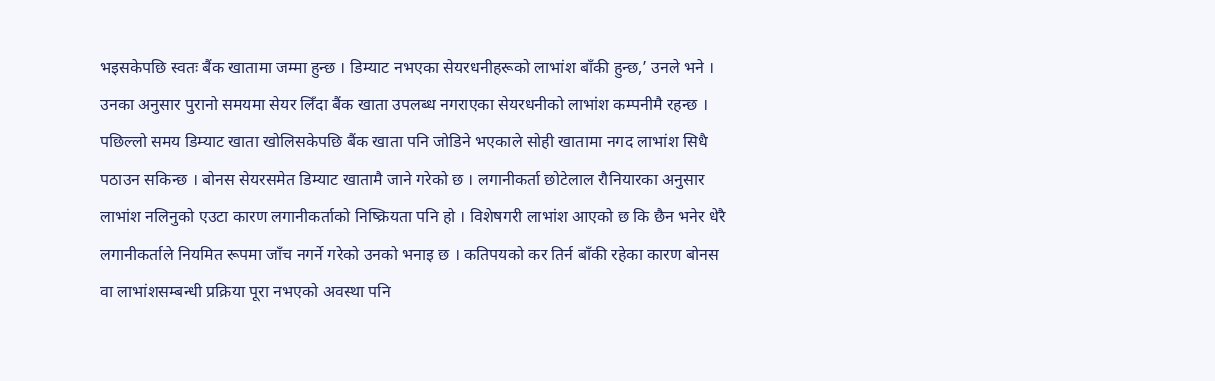भइसकेपछि स्वतः बैंक खातामा जम्मा हुन्छ । डिम्याट नभएका सेयरधनीहरूको लाभांश बाँकी हुन्छ,’ उनले भने ।  उनका अनुसार पुरानो समयमा सेयर लिँदा बैंक खाता उपलब्ध नगराएका सेयरधनीको लाभांश कम्पनीमै रहन्छ । पछिल्लो समय डिम्याट खाता खोलिसकेपछि बैंक खाता पनि जोडिने भएकाले सोही खातामा नगद लाभांश सिधै पठाउन सकिन्छ । बोनस सेयरसमेत डिम्याट खातामै जाने गरेको छ । लगानीकर्ता छोटेलाल रौनियारका अनुसार लाभांश नलिनुको एउटा कारण लगानीकर्ताको निष्क्रियता पनि हो । विशेषगरी लाभांश आएको छ कि छैन भनेर धेरै लगानीकर्ताले नियमित रूपमा जाँच नगर्ने गरेको उनको भनाइ छ । कतिपयको कर तिर्न बाँकी रहेका कारण बोनस वा लाभांशसम्बन्धी प्रक्रिया पूरा नभएको अवस्था पनि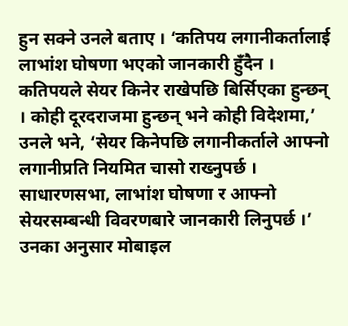हुन सक्ने उनले बताए । ‘कतिपय लगानीकर्तालाई लाभांश घोषणा भएको जानकारी हुँदैन । कतिपयले सेयर किनेर राखेपछि बिर्सिएका हुन्छन् । कोही दूरदराजमा हुन्छन् भने कोही विदेशमा,’ उनले भने, ‘सेयर किनेपछि लगानीकर्ताले आफ्नो लगानीप्रति नियमित चासो राख्नुपर्छ । साधारणसभा, लाभांश घोषणा र आफ्नो सेयरसम्बन्धी विवरणबारे जानकारी लिनुपर्छ ।’ उनका अनुसार मोबाइल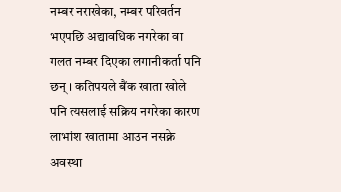नम्बर नराखेका, नम्बर परिवर्तन भएपछि अद्यावधिक नगरेका वा गलत नम्बर दिएका लगानीकर्ता पनि छन् । कतिपयले बैंक खाता खोले पनि त्यसलाई सक्रिय नगरेका कारण लाभांश खातामा आउन नसक्ने अवस्था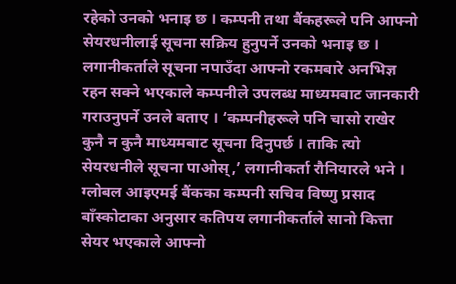रहेको उनको भनाइ छ । कम्पनी तथा बैंकहरूले पनि आफ्नो सेयरधनीलाई सूचना सक्रिय हुनुपर्ने उनको भनाइ छ । लगानीकर्ताले सूचना नपाउँदा आफ्नो रकमबारे अनभिज्ञ रहन सक्ने भएकाले कम्पनीले उपलब्ध माध्यमबाट जानकारी गराउनुपर्ने उनले बताए । ‘कम्पनीहरूले पनि चासो राखेर कुनै न कुनै माध्यमबाट सूचना दिनुपर्छ । ताकि त्यो सेयरधनीले सूचना पाओस्,’ लगानीकर्ता रौनियारले भने । ग्लोबल आइएमई बैंकका कम्पनी सचिव विष्णु प्रसाद बाँस्कोटाका अनुसार कतिपय लगानीकर्ताले सानो कित्ता सेयर भएकाले आफ्नो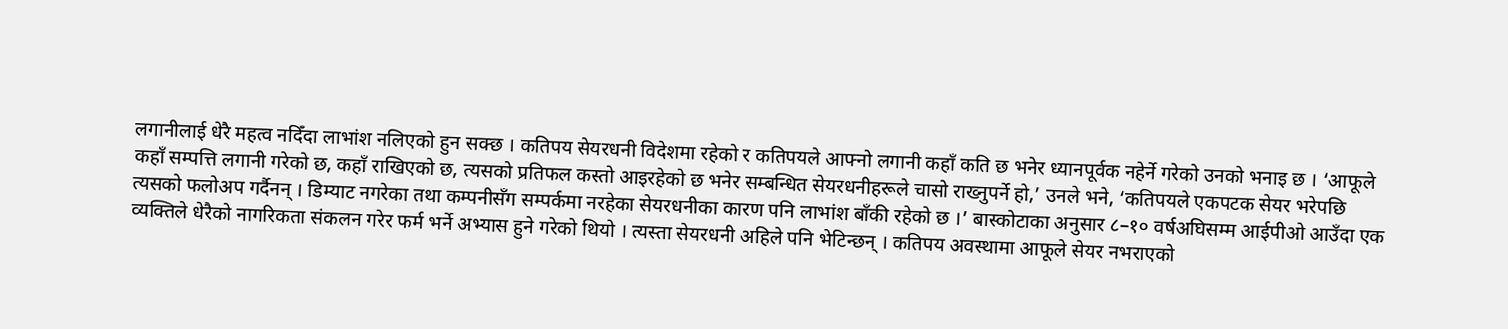लगानीलाई धेरै महत्व नदिँदा लाभांश नलिएको हुन सक्छ । कतिपय सेयरधनी विदेशमा रहेको र कतिपयले आफ्नो लगानी कहाँ कति छ भनेर ध्यानपूर्वक नहेर्ने गरेको उनको भनाइ छ । ‘आफूले कहाँ सम्पत्ति लगानी गरेको छ, कहाँ राखिएको छ, त्यसको प्रतिफल कस्तो आइरहेको छ भनेर सम्बन्धित सेयरधनीहरूले चासो राख्नुपर्ने हो,’ उनले भने, ‘कतिपयले एकपटक सेयर भरेपछि त्यसको फलोअप गर्दैनन् । डिम्याट नगरेका तथा कम्पनीसँग सम्पर्कमा नरहेका सेयरधनीका कारण पनि लाभांश बाँकी रहेको छ ।’ बास्कोटाका अनुसार ८–१० वर्षअघिसम्म आईपीओ आउँदा एक व्यक्तिले धेरैको नागरिकता संकलन गरेर फर्म भर्ने अभ्यास हुने गरेको थियो । त्यस्ता सेयरधनी अहिले पनि भेटिन्छन् । कतिपय अवस्थामा आफूले सेयर नभराएको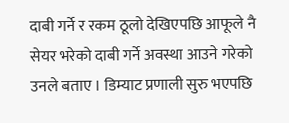दाबी गर्ने र रकम ठूलो देखिएपछि आफूले नै सेयर भरेको दाबी गर्ने अवस्था आउने गरेको उनले बताए । डिम्याट प्रणाली सुरु भएपछि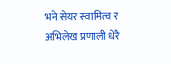भने सेयर स्वामित्व र अभिलेख प्रणाली धेरै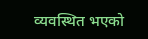व्यवस्थित भएको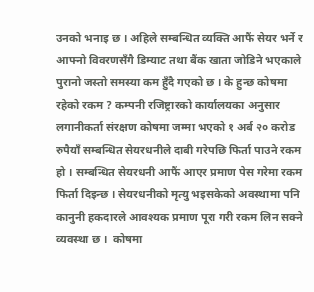उनको भनाइ छ । अहिले सम्बन्धित व्यक्ति आफैं सेयर भर्ने र आफ्नो विवरणसँगै डिम्याट तथा बैंक खाता जोडिने भएकाले पुरानो जस्तो समस्या कम हुँदै गएको छ । के हुन्छ कोषमा रहेको रकम ? कम्पनी रजिष्ट्रारको कार्यालयका अनुसार लगानीकर्ता संरक्षण कोषमा जम्मा भएको १ अर्ब २० करोड रुपैयाँ सम्बन्धित सेयरधनीले दाबी गरेपछि फिर्ता पाउने रकम हो । सम्बन्धित सेयरधनी आफैं आएर प्रमाण पेस गरेमा रकम फिर्ता दिइन्छ । सेयरधनीको मृत्यु भइसकेको अवस्थामा पनि कानुनी हकदारले आवश्यक प्रमाण पूरा गरी रकम लिन सक्ने व्यवस्था छ ।  कोषमा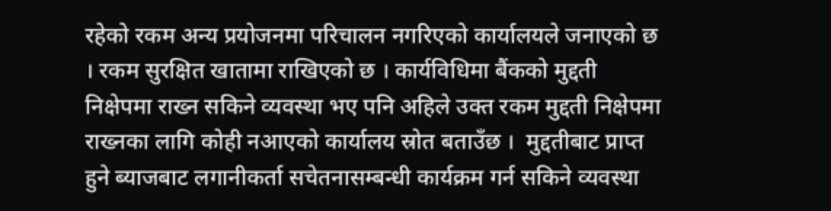रहेको रकम अन्य प्रयोजनमा परिचालन नगरिएको कार्यालयले जनाएको छ । रकम सुरक्षित खातामा राखिएको छ । कार्यविधिमा बैंकको मुद्दती निक्षेपमा राख्न सकिने व्यवस्था भए पनि अहिले उक्त रकम मुद्दती निक्षेपमा राख्नका लागि कोही नआएको कार्यालय स्रोत बताउँछ ।  मुद्दतीबाट प्राप्त हुने ब्याजबाट लगानीकर्ता सचेतनासम्बन्धी कार्यक्रम गर्न सकिने व्यवस्था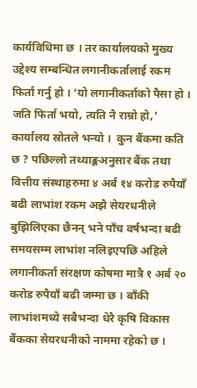कार्यविधिमा छ । तर कार्यालयको मुख्य उद्देश्य सम्बन्धित लगानीकर्तालाई रकम फिर्ता गर्नु हो । ‘यो लगानीकर्ताको पैसा हो । जति फिर्ता भयो, त्यति नै राम्रो हो,’ कार्यालय स्रोतले भन्यो ।  कुन बैंकमा कति छ ? पछिल्लो तथ्याङ्कअनुसार बैंक तथा वित्तीय संस्थाहरुमा ४ अर्ब १४ करोड रुपैयाँ बढी लाभांश रकम अझै सेयरधनीले बुझिलिएका छैनन् भने पाँच वर्षभन्दा बढी समयसम्म लाभांश नलिइएपछि अहिले लगानीकर्ता संरक्षण कोषमा मात्रै १ अर्ब २० करोड रुपैयाँ बढी जम्मा छ । बाँकी लाभांशमध्ये सबैभन्दा धेरै कृषि विकास बैंकका सेयरधनीको नाममा रहेको छ ।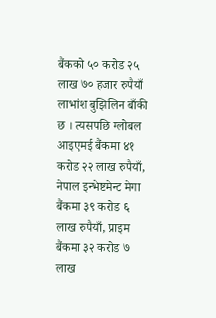बैंकको ५० करोड २५ लाख ७० हजार रुपैयाँ लाभांश बुझिलिन बाँकी छ । त्यसपछि ग्लोबल आइएमई बैंकमा ४१ करोड २२ लाख रुपैयाँ, नेपाल इन्भेष्टमेन्ट मेगा बैंकमा ३९ करोड ६ लाख रुपैयाँ, प्राइम बैंकमा ३२ करोड ७ लाख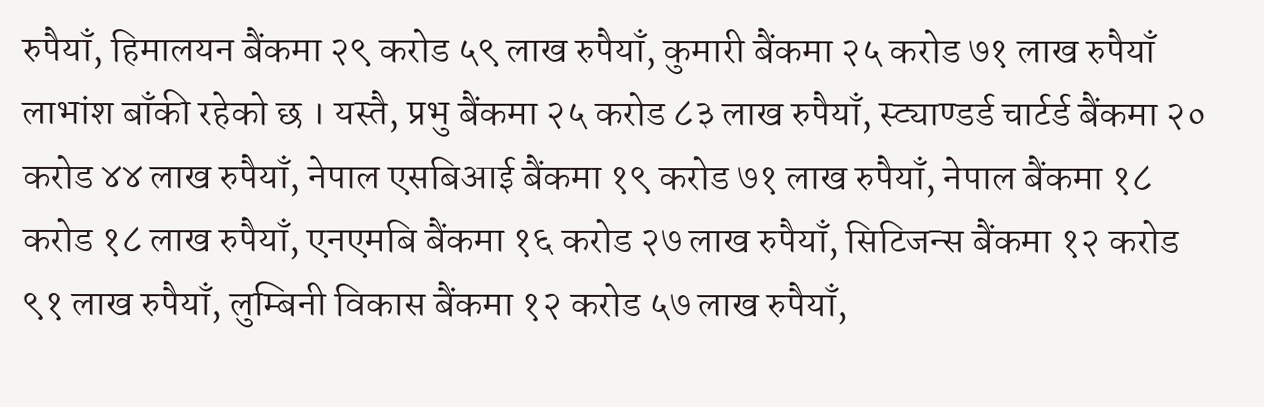रुपैयाँ, हिमालयन बैंकमा २९ करोड ५९ लाख रुपैयाँ, कुमारी बैंकमा २५ करोड ७१ लाख रुपैयाँ लाभांश बाँकी रहेको छ । यस्तै, प्रभु बैंकमा २५ करोड ८३ लाख रुपैयाँ, स्ट्याण्डर्ड चार्टर्ड बैंकमा २० करोड ४४ लाख रुपैयाँ, नेपाल एसबिआई बैंकमा १९ करोड ७१ लाख रुपैयाँ, नेपाल बैंकमा १८ करोड १८ लाख रुपैयाँ, एनएमबि बैंकमा १६ करोड २७ लाख रुपैयाँ, सिटिजन्स बैंकमा १२ करोड ९१ लाख रुपैयाँ, लुम्बिनी विकास बैंकमा १२ करोड ५७ लाख रुपैयाँ,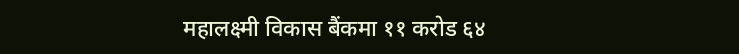महालक्ष्मी विकास बैंकमा ११ करोड ६४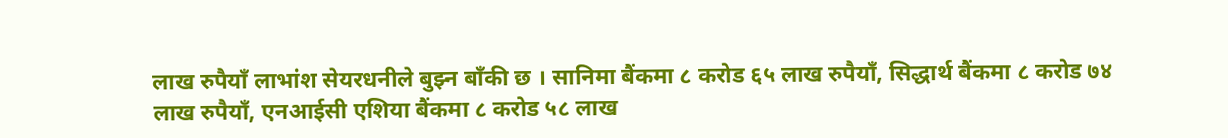लाख रुपैयाँ लाभांश सेयरधनीले बुझ्न बाँकी छ । सानिमा बैंकमा ८ करोड ६५ लाख रुपैयाँ, सिद्धार्थ बैंकमा ८ करोड ७४ लाख रुपैयाँ, एनआईसी एशिया बैंकमा ८ करोड ५८ लाख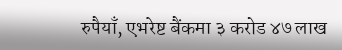रुपैयाँ, एभरेष्ट बैंकमा ३ करोड ४७ लाख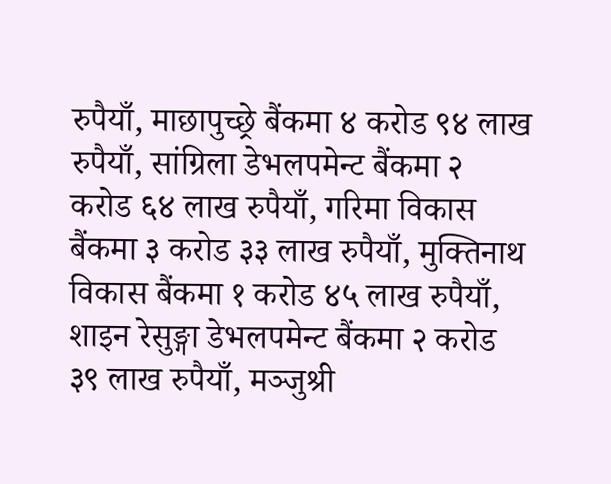रुपैयाँ, माछापुच्छ्रे बैंकमा ४ करोड ९४ लाख रुपैयाँ, सांग्रिला डेभलपमेन्ट बैंकमा २ करोड ६४ लाख रुपैयाँ, गरिमा विकास बैंकमा ३ करोड ३३ लाख रुपैयाँ, मुक्तिनाथ विकास बैंकमा १ करोड ४५ लाख रुपैयाँ, शाइन रेसुङ्गा डेभलपमेन्ट बैंकमा २ करोड ३९ लाख रुपैयाँ, मञ्जुश्री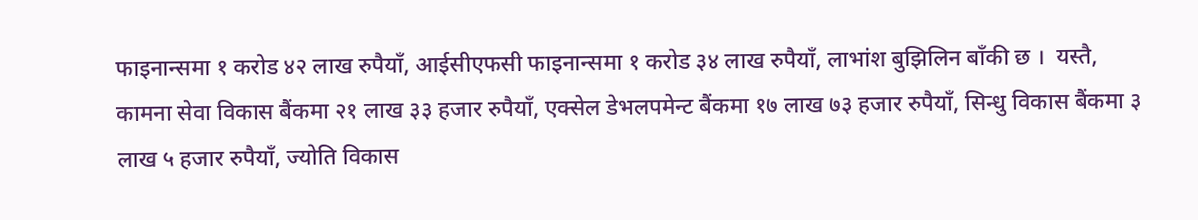फाइनान्समा १ करोड ४२ लाख रुपैयाँ, आईसीएफसी फाइनान्समा १ करोड ३४ लाख रुपैयाँ, लाभांश बुझिलिन बाँकी छ ।  यस्तै, कामना सेवा विकास बैंकमा २१ लाख ३३ हजार रुपैयाँ, एक्सेल डेभलपमेन्ट बैंकमा १७ लाख ७३ हजार रुपैयाँ, सिन्धु विकास बैंकमा ३ लाख ५ हजार रुपैयाँ, ज्योति विकास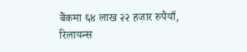बैंकमा ६४ लाख २२ हजार रुपैयाँ, रिलायन्स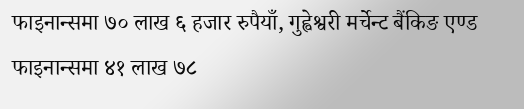फाइनान्समा ७० लाख ६ हजार रुपैयाँ, गुह्वेश्वरी मर्चेन्ट बैंकिङ एण्ड फाइनान्समा ४१ लाख ७८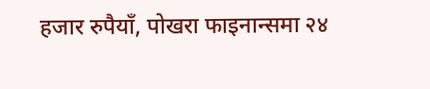हजार रुपैयाँ, पोखरा फाइनान्समा २४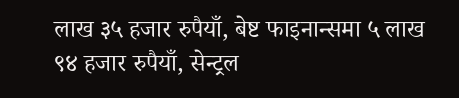लाख ३५ हजार रुपैयाँ, बेष्ट फाइनान्समा ५ लाख ९४ हजार रुपैयाँ, सेन्ट्रल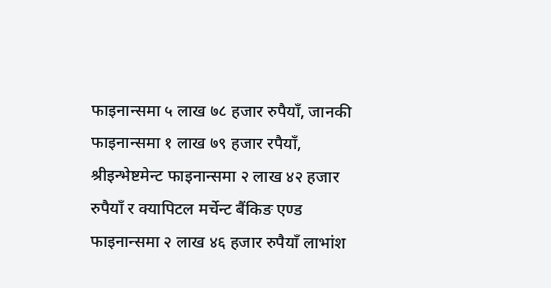फाइनान्समा ५ लाख ७८ हजार रुपैयाँ, जानकी फाइनान्समा १ लाख ७९ हजार रपैयाँ, श्रीइन्भेष्टमेन्ट फाइनान्समा २ लाख ४२ हजार रुपैयाँ र क्यापिटल मर्चेन्ट बैंकिङ एण्ड फाइनान्समा २ लाख ४६ हजार रुपैयाँ लाभांश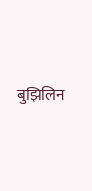बुझिलिन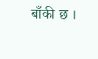बाँकी छ ।